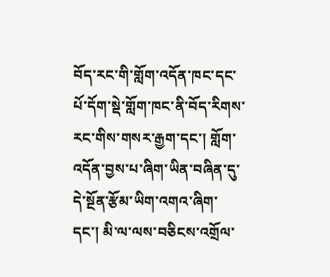བོད་རང་གི་གློག་འདོན་ཁང་དང་པོ་དོག་སྡེ་གློག་ཁང་ནི་བོད་རིགས་རང་གིས་གསར་རྒྱག་དང་། གློག་འདོན་བྱས་པ་ཞིག་ཡིན་བཞིན་དུ་དེ་སྔོན་རྩོམ་ཡིག་འགའ་ཞིག་དང་། མི་ལ་ལས་བཅིངས་འགྲོལ་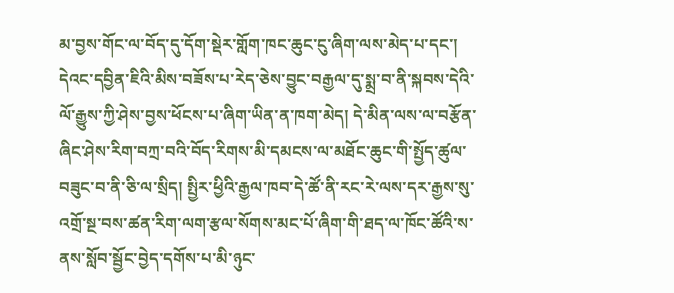མ་བྱས་གོང་ལ་བོད་དུ་དོག་སྡེར་གློག་ཁང་ཆུང་ངུ་ཞིག་ལས་མེད་པ་དང་། དེའང་དབྱིན་ཇིའི་མིས་བཟོས་པ་རེད་ཅེས་བྱུང་བརྒྱལ་དུ་སྨྲ་བ་ནི་སྐབས་དེའི་ལོ་རྒྱུས་ཀྱི་ཤེས་བྱས་ཕོངས་པ་ཞིག་ཡིན་ན་ཁག་མེད། དེ་མིན་ལས་ལ་བརྩོན་ཞིང་ཤེས་རིག་བཀྲ་བའི་བོད་རིགས་མི་དམངས་ལ་མཐོང་ཆུང་གི་སྤྱོད་ཚུལ་བཟུང་བ་ནི་ཅི་ལ་སྲིད། སྤྱིར་ཕྱིའི་རྒྱལ་ཁབ་དེ་ཚོ་ནི་རང་རེ་ལས་དར་རྒྱས་སུ་འགྲོ་སྔ་བས་ཚན་རིག་ལག་རྩལ་སོགས་མང་པོ་ཞིག་གི་ཐད་ལ་ཁོང་ཚོའི་ས་ནས་སློབ་སྦྱོང་བྱེད་དགོས་པ་མི་ཉུང་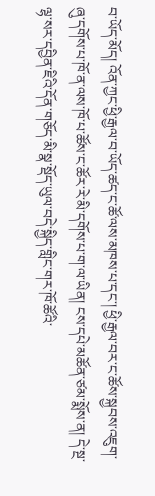བ་ཡོད་མོད། འོན་ཀྱང་ཕྱི་རྒྱལ་བ་ཡོད་ཚད་ང་ཚོ་ལས་མཁས་པ་དང་། ཕྱི་རྒྱལ་བར་ང་ཚོས་སྐྱབས་འཇུག་ཞུ་དགོས་པ་ཁོ་ན་ལས་ཁོ་པ་ཚོས་ང་ཚོར་རེ་མི་དགོས་པ་ག་ལ་ཡིན། ངས་དཔེ་མཚོན་ཙམ་སྨོས་ན། དེ་སྔ་ལྷ་སར་དབྱིན་ཇིའི་དོན་གཅོད་མི་སྣ་སྡོད་ཡུལ་བདེ་སྐྱིད་གླིང་གར་ཁོ་ཚོའི་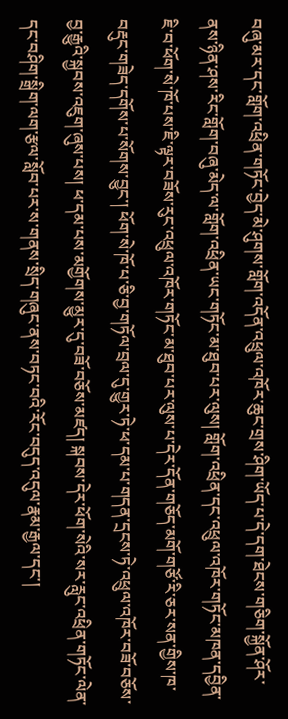བཞུ་མར་དང་གློག་འཕྲིན་གཏོང་བྱེད་མེ་ཤུགས་གློག་འདོན་འཕྲུལ་འཁོར་ཆུང་གྲས་ཤིག་ཡོད་པ་དེ་དག་ཐེངས་གཅིག་སྐྱོན་ཤོར་ནས་ཉིན་ཤས་རིང་གློག་བཞུ་མེད་ལ་གློག་འཕྲིན་ཡང་གཏོང་མ་ཐུབ་པར་ལུས། གློག་འཕྲིན་དང་འཕྲུལ་འཁོར་གཏོང་མཁན་དབྱིན་ཇི་བ་ཕོག་སེ་ཁོ་པས་ཇི་ལྟར་བཟོས་རུང་འཕྲུལ་འཁོར་གཏོང་མ་ཐུབ་པར་ལུས་པ་དེར་དོན་གཅོད་མགོ་གཙོ་རི་ཅར་སན་གྱིས་ཁ་བརྡུང་གཟེད་དགོས་པ་སོགས་བྱུང་། ཕོག་སེ་ཁོ་པ་ཅི་བྱ་གཏོལ་བྲལ་དུ་གྱུར་ཏེ་ཕ་དམ་པ་གདན་དྲངས་ཏེ་འཕྲུལ་འཁོར་བཟོ་བཅོས་བྱ་རྒྱུའི་སྐྱབས་འཇུག་ཞུས་པས། ཕ་དམ་པས་མགྱོགས་མྱུར་དུ་བཟོ་བཅོས་མཛད། སྐབས་དེར་ཕོག་སེའི་སར་རླུང་འཕྲིན་གཏོང་ལེན་དང་བཤིག་སྒྲིག་ལག་རྩལ་སློབ་པར་ས་གནས་སྲིད་གཞུང་ནས་བཏང་བའི་རོང་བདུད་འདུལ་རྣམ་རྒྱལ་དང་།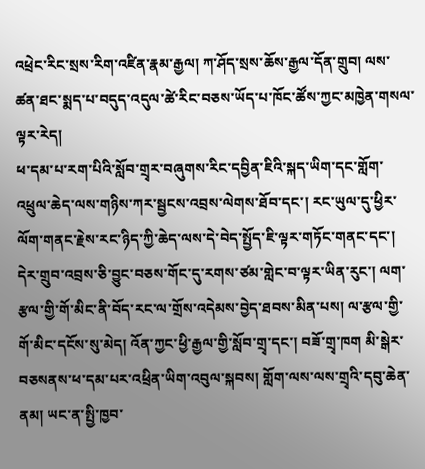འཕྲེང་རིང་སྲས་རིག་འཛིན་རྣམ་རྒྱལ། ཀ་ཤོད་སྲས་ཆོས་རྒྱལ་དོན་གྲུབ། ལས་ཚན་ཐང་སྨད་པ་བདུད་འདུལ་ཚེ་རིང་བཅས་ཡོད་པ་ཁོང་ཚོས་ཀྱང་མཁྱེན་གསལ་ལྟར་རེད།
ཕ་དམ་པ་རག་པིའི་སློབ་གྲྭར་བཞུགས་རིང་དབྱིན་ཇིའི་སྐད་ཡིག་དང་གློག་འཕྲུལ་ཆེད་ལས་གཉིས་ཀར་སྦྱངས་འབྲས་ལེགས་ཐོབ་དང་། རང་ཡུལ་དུ་ཕྱིར་ལོག་གནང་རྗེས་རང་ཉིད་ཀྱི་ཆེད་ལས་དེ་བེད་སྤྱོད་ཇི་ལྟར་གཏོང་གནང་དང་། དེར་གྲུབ་འབྲས་ཅི་བྱུང་བཅས་གོང་དུ་རགས་ཙམ་གླེང་བ་ལྟར་ཡིན་རུང་། ལག་རྩལ་གྱི་གོ་མིང་ནི་བོད་རང་ལ་གྲོས་འདེམས་བྱེད་ཐབས་མིན་པས། ལ་རྩལ་གྱི་གོ་མིང་དངོས་སུ་མེད། འོན་ཀྱང་ཕྱི་རྒྱལ་གྱི་སློབ་གྲྭ་དང་། བཟོ་གྲྭ་ཁག མི་སྒེར་བཅསནས་ཕ་དམ་པར་འཕྲིན་ཡིག་འབུལ་སྐབས། གློག་ལས་ལས་གྲྭའི་དབུ་ཆེན་ནམ། ཡང་ན་སྤྱི་ཁྱབ་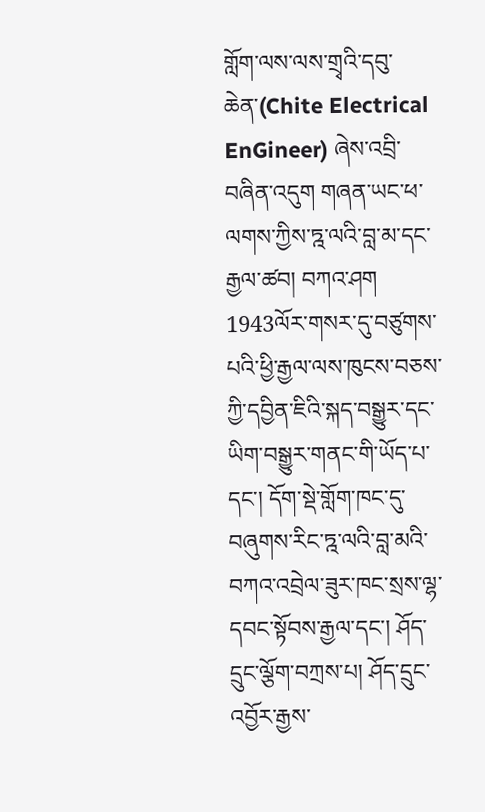གློག་ལས་ལས་གྲྭའི་དབུ་ཆེན་(Chite Electrical EnGineer) ཞེས་འབྲི་བཞིན་འདུག གཞན་ཡང་ཕ་ལགས་ཀྱིས་ཏྰ་ལའི་བླ་མ་དང་རྒྱལ་ཚབ། བཀའ་ཤག 1943ལོར་གསར་དུ་བཙུགས་པའི་ཕྱི་རྒྱལ་ལས་ཁུངས་བཅས་ཀྱི་དབྱིན་ཇིའི་སྐད་བསྒྱུར་དང་ཡིག་བསྒྱུར་གནང་གི་ཡོད་པ་དང་། དོག་སྡེ་གློག་ཁང་དུ་བཞུགས་རིང་ཏྰ་ལའི་བླ་མའི་བཀའ་འབྲེལ་ཟུར་ཁང་སྲས་ལྷ་དབང་སྟོབས་རྒྱལ་དང་། ཤོད་དྲུང་ལྕོག་བཀྲས་པ། ཤོད་དྲུང་འབྱོར་རྒྱས་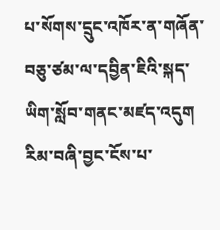པ་སོགས་དྲུང་འཁོར་ན་གཞོན་བཅུ་ཙམ་ལ་དབྱིན་ཇིའི་སྐད་ཡིག་སློབ་གནང་མཛད་འདུག
རིམ་བཞི་བྱང་ངོས་པ་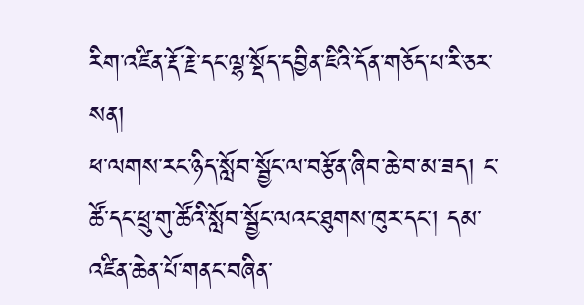རིག་འཛིན་རྡོ་རྗེ་དང་ལྷ་སྡོད་དབྱིན་ཇིའི་དོན་གཅོད་པ་རི་ཅར་སན།
ཕ་ལགས་རང་ཉིད་སློབ་སྦྱོང་ལ་བརྩོན་ཞིབ་ཆེ་བ་མ་ཟད། ང་ཚོ་དང་ཕྲུ་གུ་ཚོའི་སློབ་སྦྱོང་ལའང་ཐུགས་ཁུར་དང་། དམ་འཛིན་ཆེན་པོ་གནང་བཞིན་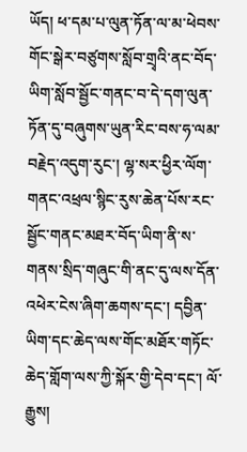ཡོད། ཕ་དམ་པ་ལུན་ཏོན་ལ་མ་ཕེབས་གོང་སྒེར་བཙུགས་སློབ་གྲྭའི་ནང་བོད་ཡིག་སློབ་སྦྱོང་གནང་བ་དེ་དག་ལུན་ཏོན་དུ་བཞུགས་ཡུན་རིང་བས་ཧ་ལམ་བརྗེད་འདུག་རུང་། ལྷ་སར་ཕྱིར་ལོག་གནང་འཕྲལ་སྙིང་རུས་ཆེན་པོས་རང་སྦྱོང་གནང་མཐར་བོད་ཡིག་ནི་ས་གནས་སྲིད་གཞུང་གི་ནང་དུ་ལས་དོན་འཕེར་ངེས་ཞིག་ཆགས་དང་། དབྱིན་ཡིག་དང་ཆེད་ལས་གོང་མཐོར་གཏོང་ཆེད་གློག་ལས་ཀྱི་སྐོར་གྱི་དེབ་དང་། ལོ་རྒྱུས།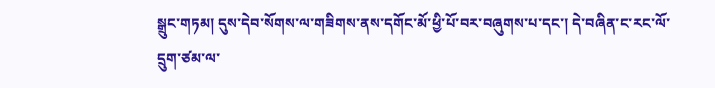སྒྲུང་གཏམ། དུས་དེབ་སོགས་ལ་གཟིགས་ནས་དགོང་མོ་ཕྱི་པོ་བར་བཞུགས་པ་དང་། དེ་བཞིན་ང་རང་ལོ་དྲུག་ཙམ་ལ་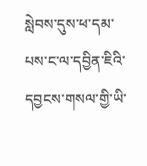སླེབས་དུས་ཕ་དམ་པས་ང་ལ་དབྱིན་ཇིའི་དབྱངས་གསལ་གྱི་ཡི་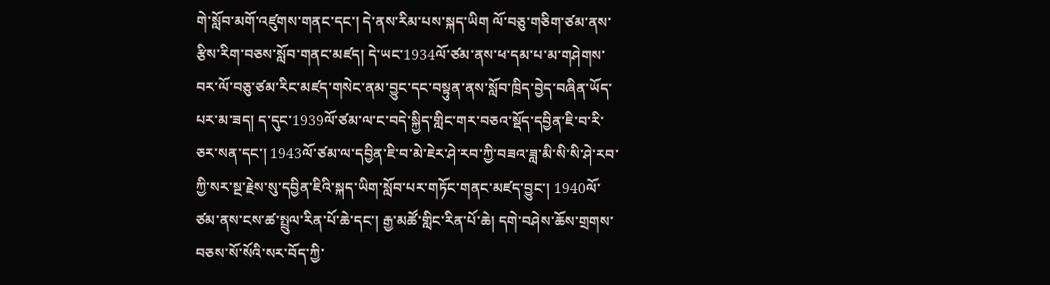གེ་སློབ་མགོ་འཛུགས་གནང་དང་། དེ་ནས་རིམ་པས་སྐད་ཡིག ལོ་བཅུ་གཅིག་ཙམ་ནས་རྩིས་རིག་བཅས་སློབ་གནང་མཛད། དེ་ཡང་1934ལོ་ཙམ་ནས་ཕ་དམ་པ་མ་གཤེགས་བར་ལོ་བཅུ་ཙམ་རིང་མཛད་གསེང་ནམ་བྱུང་དང་བསྟུན་ནས་སློབ་ཁྲིད་བྱེད་བཞིན་ཡོད་པར་མ་ཟད། ད་དུང་1939ལོ་ཙམ་ལ་ང་བདེ་སྐྱིད་གླིང་གར་བཅའ་སྡོད་དབྱིན་ཇི་བ་རི་ཅར་སན་དང་། 1943ལོ་ཙམ་ལ་དབྱིན་ཇི་བ་མེ་ཇེར་ཤེ་རབ་ཀྱི་བཟའ་ཟླ་མི་སི་སི་ཤེ་རབ་ཀྱི་སར་སྔ་རྗེས་སུ་དབྱིན་ཇིའི་སྐད་ཡིག་སློབ་པར་གཏོང་གནང་མཛད་བྱུང་། 1940ལོ་ཙམ་ནས་ངས་ཚ་སྤྲུལ་རིན་པོ་ཆེ་དང་། རྒྱ་མཚོ་གླིང་རིན་པོ་ཆེ། དགེ་བཤེས་ཆོས་གྲགས་བཅས་སོ་སོའི་སར་བོད་ཀྱི་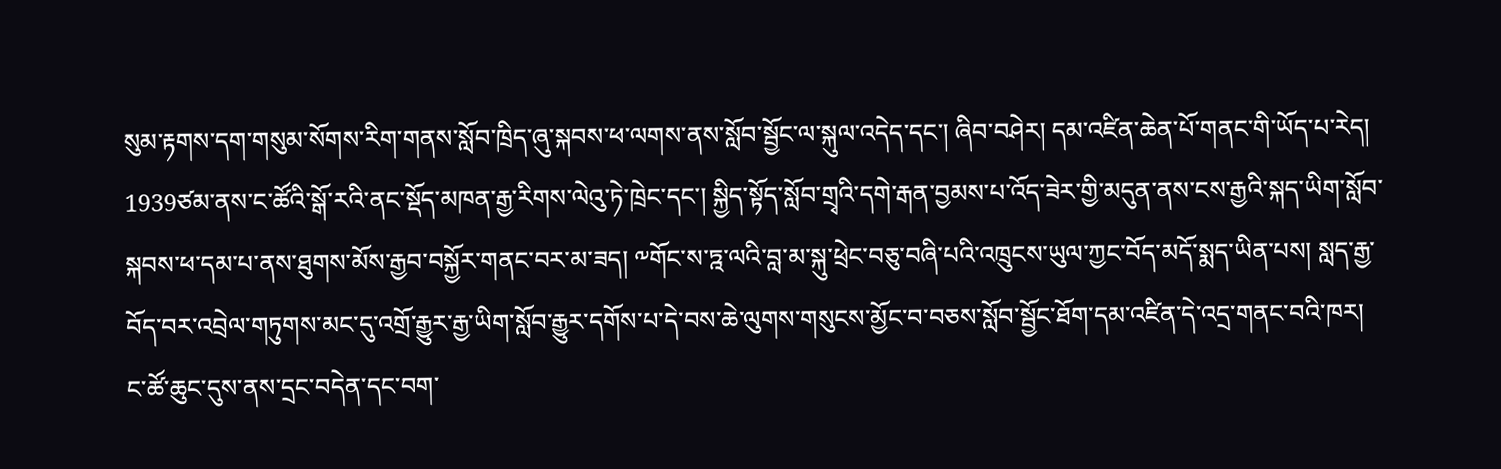སུམ་རྟགས་དག་གསུམ་སོགས་རིག་གནས་སློབ་ཁྲིད་ཞུ་སྐབས་ཕ་ལགས་ནས་སློབ་སྦྱོང་ལ་སྐུལ་འདེད་དང་། ཞིབ་བཤེར། དམ་འཛིན་ཆེན་པོ་གནང་གི་ཡོད་པ་རེད། 1939ཙམ་ནས་ང་ཚོའི་སྒོ་རའི་ནང་སྡོད་མཁན་རྒྱ་རིགས་ལེའུ་ཏེ་ཁྲེང་དང་། སྐྱིད་སྟོད་སློབ་གྲྭའི་དགེ་རྒན་བྱམས་པ་འོད་ཟེར་གྱི་མདུན་ནས་ངས་རྒྱའི་སྐད་ཡིག་སློབ་སྐབས་ཕ་དམ་པ་ནས་ཐུགས་མོས་རྒྱབ་བསྐྱོར་གནང་བར་མ་ཟད། ༸གོང་ས་ཏྰ་ལའི་བླ་མ་སྐུ་ཕྲེང་བཅུ་བཞི་པའི་འཁྲུངས་ཡུལ་ཀྱང་བོད་མདོ་སྨད་ཡིན་པས། སླད་རྒྱ་བོད་བར་འབྲེལ་གཏུགས་མང་དུ་འགྲོ་རྒྱུར་རྒྱ་ཡིག་སློབ་རྒྱུར་དགོས་པ་དེ་བས་ཆེ་ལུགས་གསུངས་མྱོང་བ་བཅས་སློབ་སྦྱོང་ཐོག་དམ་འཛིན་དེ་འདྲ་གནང་བའི་ཁར། ང་ཚོ་ཆུང་དུས་ནས་དྲང་བདེན་དང་བག་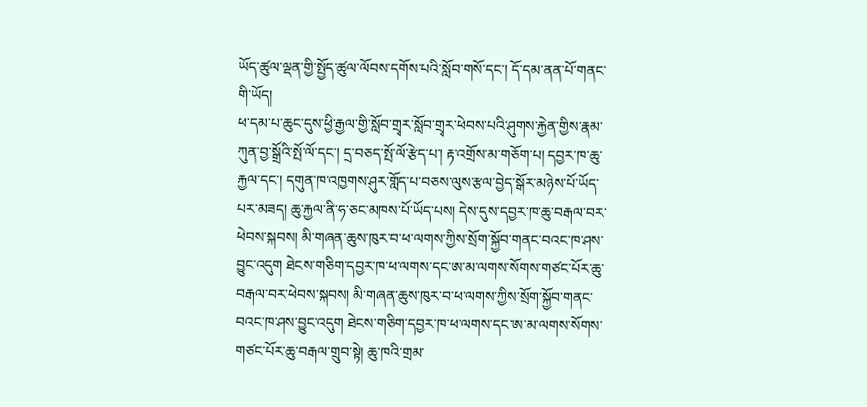ཡོད་ཚུལ་ལྡན་གྱི་སྤྱོད་ཚུལ་ལོབས་དགོས་པའི་སློབ་གསོ་དང་། དོ་དམ་ནན་པོ་གནང་གི་ཡོད།
ཕ་དམ་པ་ཆུང་དུས་ཕྱི་རྒྱལ་གྱི་སློབ་གྲྭར་སློབ་གྲྭར་ཕེབས་པའི་ཤུགས་རྐྱེན་གྱིས་རྣམ་ཀུན་བྱ་སྒྲོའི་སྤོ་ལོ་དང་། དྲ་བཅད་སྤོ་ལོ་རྩེད་པ་། རྟ་འགྲོས་མ་གཅོག་པ། དབྱར་ཁ་ཆུ་རྐྱལ་དང་། དགུན་ཁ་འཁྱགས་ཤུར་གློད་པ་བཅས་ལུས་རྩལ་བྱེད་སྒོར་མཉེས་པོ་ཡོད་པར་མཟད། ཆུ་རྐྱལ་ནི་ཧ་ཅང་མཁས་པོ་ཡོད་པས། དེས་དུས་དབྱར་ཁ་ཆུ་བརྒལ་བར་ཕེབས་སྐབས། མི་གཞན་ཆུས་ཁུར་བ་ཕ་ལགས་ཀྱིས་སྲོག་སྐྱོབ་གནང་བའང་ཁ་ཤས་བྱུང་འདུག ཐེངས་གཅིག་དབྱར་ཁ་ཕ་ལགས་དང་ཨ་མ་ལགས་སོགས་གཙང་པོར་ཆུ་བརྒལ་བར་ཕེབས་སྐབས། མི་གཞན་ཆུས་ཁུར་བ་ཕ་ལགས་ཀྱིས་སྲོག་སྐྱོབ་གནང་བའང་ཁ་ཤས་བྱུང་འདུག ཐེངས་གཅིག་དབྱར་ཁ་ཕ་ལགས་དང་ཨ་མ་ལགས་སོགས་གཙང་པོར་ཆུ་བརྒལ་གྲུབ་སྟེ། ཆུ་ཁའི་གྲམ་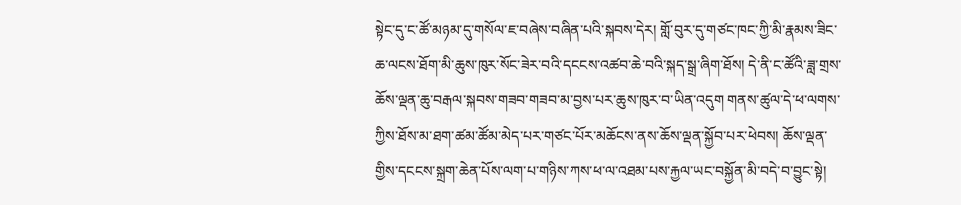སྟེང་དུ་ང་ཚོ་མཉམ་དུ་གསོལ་ཇ་བཞེས་བཞིན་པའི་སྐབས་དེར། གློ་བུར་དུ་གཙང་ཁང་ཀྱི་མི་རྣམས་ཟིང་ཆ་ལངས་ཐོག་མི་ཆུས་ཁུར་སོང་ཟེར་བའི་དངངས་འཚབ་ཆེ་བའི་སྐད་སྒྲ་ཞིག་ཐོས། དེ་ནི་ང་ཚོའི་ཟླ་གྲས་ཆོས་ལྡན་ཆུ་བརྒལ་སྐབས་གཟབ་གཟབ་མ་བྱས་པར་ཆུས་ཁུར་བ་ཡིན་འདུག གནས་ཚུལ་དེ་ཕ་ལགས་ཀྱིས་ཐོས་མ་ཐག་ཚམ་ཚོམ་མེད་པར་གཙང་པོར་མཆོངས་ནས་ཆོས་ལྡན་སྐྱོབ་པར་ཕེབས། ཆོས་ལྡན་གྱིས་དངངས་སྐྲག་ཆེན་པོས་ལག་པ་གཉིས་ཀས་ཕ་ལ་འཐམ་པས་རྐྱལ་ཡང་བསྐྱོན་མི་བདེ་བ་བྱུང་སྟེ།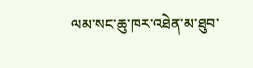ལམ་སང་ཆུ་ཁར་འཐེན་མ་ཐུབ་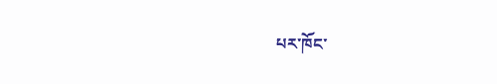པར་ཁོང་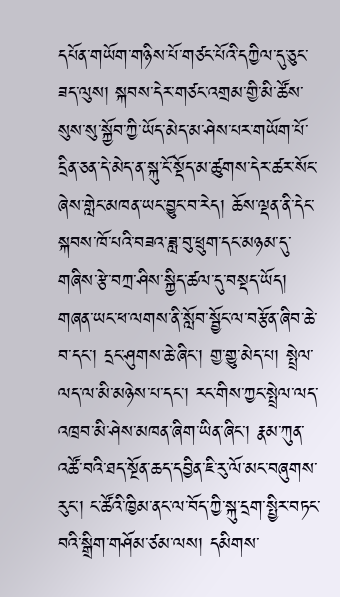དཔོན་གཡོག་གཉིས་པོ་གཙང་པོའི་དཀྱིལ་དུ་ཅུང་ཟད་ལུས། སྐབས་དེར་གཙང་འགྲམ་གྱི་མི་ཚོས་སུས་སུ་སྐྱོབ་ཀྱི་ཡོད་མེད་མ་ཤེས་པར་གཡོག་པོ་དྲིན་ཅན་དེ་མེད་ན་སྐུ་ངོ་སྡོད་མ་ཚུགས་དེར་ཚར་སོང་ཞེས་གླེང་མཁན་ཡང་བྱུང་བ་རེད། ཆོས་ལྡན་ནི་དེང་སྐབས་ཁོ་པའི་བཟའ་ཟླ་བུ་ཕྲུག་དང་མཉམ་དུ་གཞིས་རྩེ་བཀྲ་ཤིས་སྐྱིད་ཚལ་དུ་བསྡད་ཡོད།
གཞན་ཡང་ཕ་ལགས་ནི་སློབ་སྦྱོང་ལ་བརྩོན་ཞིབ་ཆེ་བ་དང་། དྲང་ཤུགས་ཆེ་ཞིང་། གྱ་གྱུ་མེད་པ། སྤྲེལ་ལད་ལ་མི་མཉེས་པ་དང་། རང་གིས་ཀྱང་སྤྲེལ་ལད་འཁྲབ་མི་ཤེས་མཁན་ཞིག་ཡིན་ཞིང་། རྣམ་ཀུན་འཚོ་བའི་ཐད་སྔོན་ཆད་དབྱིན་ཇི་རུ་ལོ་མང་བཞུགས་རུང་། ང་ཚོའི་ཁྱིམ་ནང་ལ་བོད་ཀྱི་སྐུ་དྲག་སྤྱིར་བཏང་བའི་སྒྲིག་གཤོམ་ཙམ་ལས། དམིགས་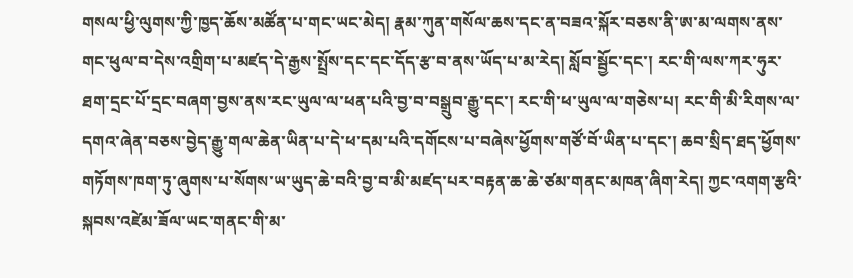གསལ་ཕྱི་ལུགས་ཀྱི་ཁྱད་ཆོས་མཚོན་པ་གང་ཡང་མེད། རྣམ་ཀུན་གསོལ་ཆས་དང་ན་བཟའ་སྐོར་བཅས་ནི་ཨ་མ་ལགས་ནས་གང་ཕུལ་བ་དེས་འགྲིག་པ་མཛད་དེ་རྒྱས་སྤྲོས་དང་དང་དོད་རྩ་བ་ནས་ཡོད་པ་མ་རེད། སློབ་སྦྱོང་དང་། རང་གི་ལས་ཀར་ཧུར་ཐག་དྲང་པོ་དྲང་བཞག་བྱས་ནས་རང་ཡུལ་ལ་ཕན་པའི་བྱ་བ་བསྒྲུབ་རྒྱུ་དང་། རང་གི་ཕ་ཡུལ་ལ་གཅེས་པ། རང་གི་མི་རིགས་ལ་དགའ་ཞེན་བཅས་བྱེད་རྒྱུ་གལ་ཆེན་ཡིན་པ་དེ་ཕ་དམ་པའི་དགོངས་པ་བཞེས་ཕྱོགས་གཙོ་བོ་ཡིན་པ་དང་། ཆབ་སྲིད་ཐད་ཕྱོགས་གཏོགས་ཁག་ཏུ་ཞུགས་པ་སོགས་ཡ་ཡུད་ཆེ་བའི་བྱ་བ་མི་མཛད་པར་བརྟན་ཆ་ཆེ་ཙམ་གནང་མཁན་ཞིག་རེད། ཀྱང་འགག་རྩའི་སྐབས་འཛེམ་ཟོལ་ཡང་གནང་གི་མ་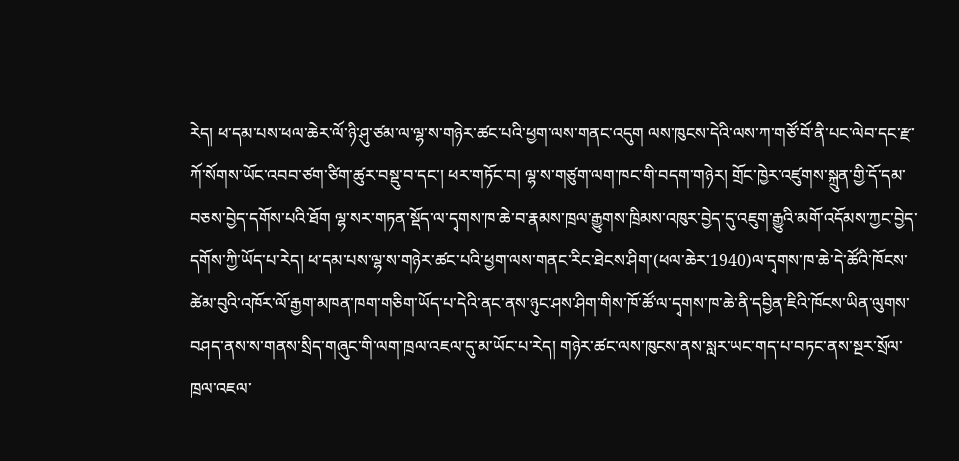རེད། ཕ་དམ་པས་ཕལ་ཆེར་ལོ་ཉི་ཤུ་ཙམ་ལ་ལྷ་ས་གཉེར་ཚང་པའི་ཕྱག་ལས་གནང་འདུག ལས་ཁུངས་དེའི་ལས་ཀ་གཙོ་བོ་ནི་པང་ལེབ་དང་རྫ་ཀོ་སོགས་ཡོང་འབབ་ཙག་ཙིག་ཚུར་བསྡུ་བ་དང་། ཕར་གཏོང་བ། ལྷ་ས་གཙུག་ལག་ཁང་གི་བདག་གཉེར། གྲོང་ཁྱེར་འཛུགས་སྐྲུན་གྱི་དོ་དམ་བཅས་བྱེད་དགོས་པའི་ཐོག ལྷ་སར་གཏན་སྡོད་ལ་དྭགས་ཁ་ཆེ་བ་རྣམས་ཁྲལ་རྒྱུགས་ཁྲིམས་འཁུར་བྱེད་དུ་འཇུག་རྒྱུའི་མགོ་འདོམས་ཀྱང་བྱེད་དགོས་ཀྱི་ཡོད་པ་རེད། ཕ་དམ་པས་ལྷ་ས་གཉེར་ཚང་པའི་ཕྱག་ལས་གནང་རིང་ཐེངས་ཤིག་(ཕལ་ཆེར་1940)ལ་དྭགས་ཁ་ཆེ་དེ་ཚོའི་ཁོངས་ཚེམ་བུའི་འཁོར་ལོ་རྒྱག་མཁན་ཁག་གཅིག་ཡོད་པ་དེའི་ནང་ནས་ཉུང་ཤས་ཤིག་གིས་ཁོ་ཚོ་ལ་དྭགས་ཁ་ཆེ་ནི་དབྱིན་ཇིའི་ཁོངས་ཡིན་ལུགས་བཤད་ནས་ས་གནས་སྲིད་གཞུང་གི་ལག་ཁྲལ་འཇལ་དུ་མ་ཡོང་པ་རེད། གཉེར་ཚང་ལས་ཁུངས་ནས་སླར་ཡང་གད་པ་བཏང་ནས་སྔར་སྲོལ་ཁྲལ་འཇལ་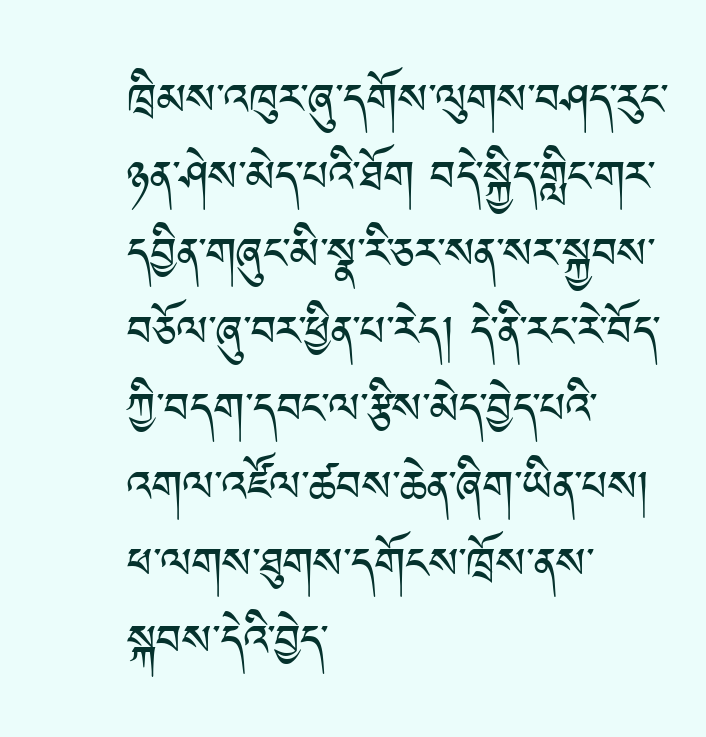ཁྲིམས་འཁུར་ཞུ་དགོས་ལུགས་བཤད་རུང་ཉན་ཤེས་མེད་པའི་ཐོག བདེ་སྐྱིད་གླིང་གར་དབྱིན་གཞུང་མི་སྣ་རི་ཅར་སན་སར་སྐྱབས་བཅོལ་ཞུ་བར་ཕྱིན་པ་རེད། དེ་ནི་རང་རེ་བོད་ཀྱི་བདག་དབང་ལ་རྩིས་མེད་བྱེད་པའི་འགལ་འཛོལ་ཚབས་ཆེན་ཞིག་ཡིན་པས། ཕ་ལགས་ཐུགས་དགོངས་ཁྲོས་ནས་སྐབས་དེའི་བྱེད་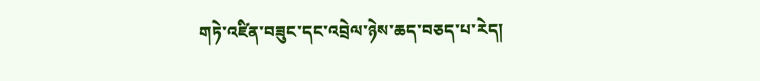གཏེ་འཛིན་བཟུང་དང་འབྲེལ་ཉེས་ཆད་བཅད་པ་རེད།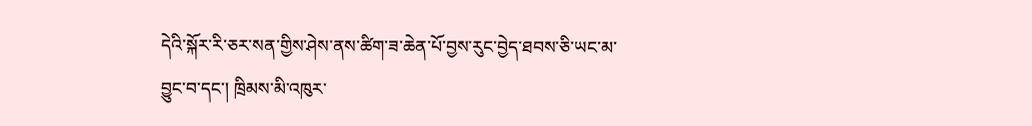དེའི་སྐོར་རི་ཅར་སན་གྱིས་ཤེས་ནས་ཚིག་ཟ་ཆེན་པོ་བྱས་རུང་བྱེད་ཐབས་ཅི་ཡང་མ་བྱུང་བ་དང་། ཁྲིམས་མི་འཁུར་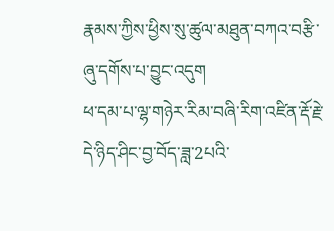རྣམས་ཀྱིས་ཕྱིས་སུ་ཚུལ་མཐུན་བཀའ་བརྩི་ཞུ་དགོས་པ་བྱུང་འདུག
ཕ་དམ་པ་ལྷ་གཉེར་རིམ་བཞི་རིག་འཛིན་རྡོ་རྗེ་དེ་ཉིད་ཤིང་བྱ་བོད་ཟླ་2པའི་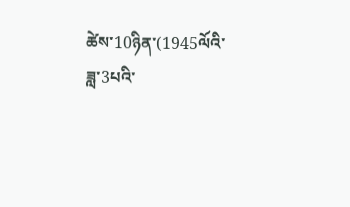ཚེས་10ཉིན་(1945ལོའི་ཟླ་3པའི་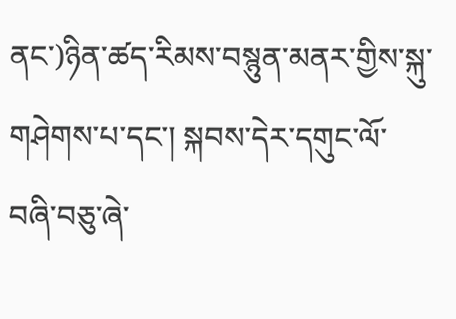ནང་)ཉིན་ཚད་རིམས་བསྙུན་མནར་གྱིས་སྐུ་གཤེགས་པ་དང་། སྐབས་དེར་དགུང་ལོ་བཞི་བཅུ་ཞེ་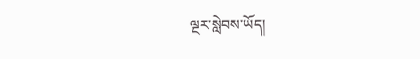ལྔར་སླེབས་ཡོད།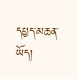དཔྱད་མཆན་ཡོད།